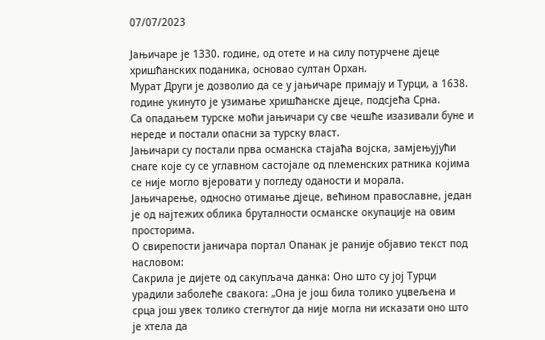07/07/2023

Јањичаре је 1330. године, од отете и на силу потурчене дјеце хришћанских поданика, основао султан Орхан.
Мурат Други је дозволио да се у јањичаре примају и Турци, а 1638. године укинуто је узимање хришћанске дјеце, подсјећа Срна.
Са опадањем турске моћи јањичари су све чешће изазивали буне и нереде и постали опасни за турску власт.
Јањичари су постали прва османска стајаћа војска, замјењујући снаге које су се углавном састојале од племенских ратника којима се није могло вјеровати у погледу оданости и морала.
Јањичарење, односно отимање дјеце, већином православне, један је од најтежих облика бруталности османске окупације на овим просторима.
О свирепости јаничара портал Опанак је раније објавио текст под насловом:
Сакрила је дијете од сакупљача данка: Оно што су јој Турци урадили заболеће свакога: „Она је још била толико уцвељена и срца још увек толико стегнутог да није могла ни исказати оно што је хтела да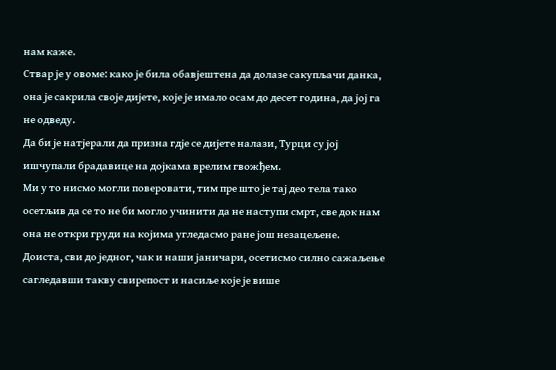нам каже.
Ствар је у овоме: како је била обавјештена да долазе сакупљачи данка, она је сакрила своје дијете, које је имало осам до десет година, да јој га не одведу.
Да би је натјерали да призна гдје се дијете налази, Турци су јој ишчупали брадавице на дојкама врелим гвожђем.
Ми у то нисмо могли поверовати, тим пре што је тај део тела тако осетљив да се то не би могло учинити да не наступи смрт, све док нам она не откри груди на којима угледасмо ране још незацељене.
Доиста, сви до једног, чак и наши јаничари, осетисмо силно сажаљење сагледавши такву свирепост и насиље које је више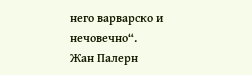него варварско и нечовечно“.
Жан Палерн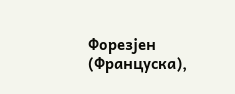Форезјен (Француска),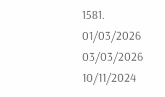1581.
01/03/2026
03/03/2026
10/11/2024